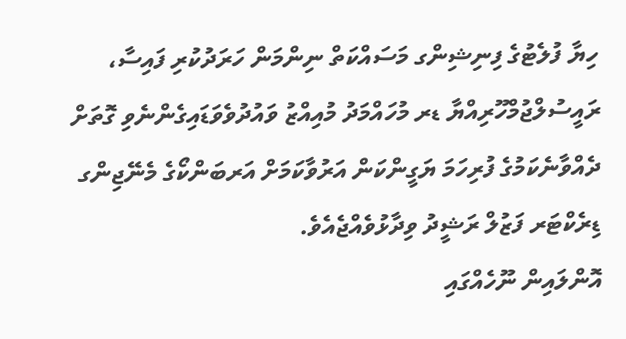ހިޔާ ފުލެޓުގެ ފިނިޝިންގ މަސައްކަތް ނިންމަން ހަރަދުކުރި ފައިސާ، ރައީސުލްޖުމްހޫރިއްޔާ ޑރ މުހައްމަދު މުއިއްޒު ވައުދުވެވަޑައިގެންނެވި ގޮތަށް ދެއްވާނެކަމުގެ ފުރިހަމަ ޔަގީންކަން އަރުވާކަމަށް އަރބަންކޯގެ މެނޭޖިންގ ޑިރެކްޓަރ ފަޒުލް ރަޝީދު ވިދާޅުވެއްޖެއެވެ.
އޮންލައިން ނޫހެއްގައި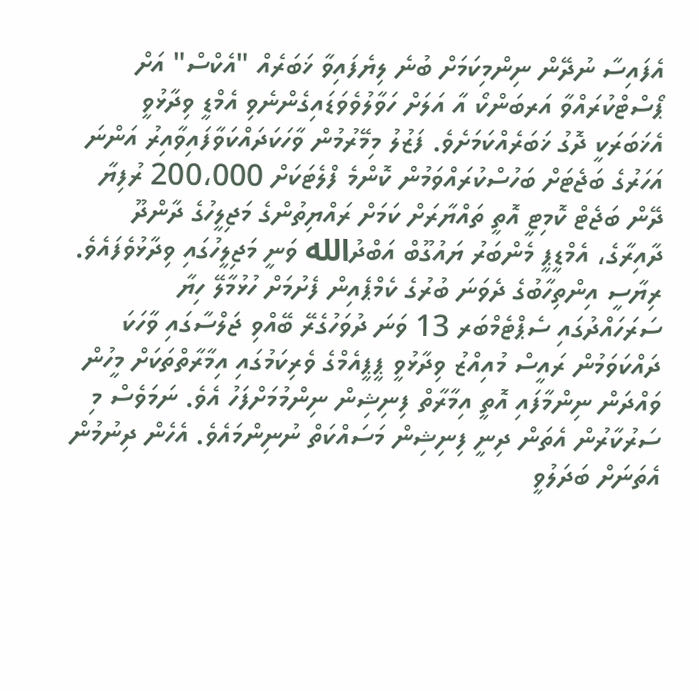އެފައިސާ ނުދޭން ނިންމިކަމަށް ބުނެ ލިޔެފައިވާ ޚަބަރެއް "އެކްސް" އަށް ޕޯސްޓްކުރައްވާ އަރބަންކޯ އާ އަލަށް ހަވާލުވެވަޑައިގެންނެވި އެމްޑީ ވިދާޅުވީ އެޚަބަރަކީ ދޮގު ޚަބަރެއްކަމަށެވެ. ފަޒުލު މިމޭރުމުން ވާހަކަދައްކަވާފައިވާއިރު އަންނަ އަހަރުގެ ބަޖެޓަށް ބަހުސްކުރައްވަމުން ކޮންމެ ފްލެޓަކަށް 200،000 ރުފިޔާ ދޭން ބަޖެޓް ކޮމިޓީ އޮތީ ތައްޔާރަށް ކަމަށް ރައްޔިތުންގެ މަޖިލީހުގެ ދާންދޫ ދާއިރާގެ، އެމްޑީޕީ މެންބަރު ޔައުގޫބް އަބްދުالله ވަނީ މަޖިލީހުގައި ވިދާޅުވެފައެވެ.
ރިޔާސީ އިންތިހާބުގެ ދެވަނަ ބުރުގެ ކެމްޕެއިން ފެށުމަށް ހުޅުމާލޭ ހިޔާ ސަރަހައްދުގައި ސެޕްޓެމްބަރ 13 ވަނަ ދުވަހުގެރޭ ބޭއްވި ޖަލްސާގައި ވާހަކަ ދައްކަވަމުން ރައީސް މުއިއްޒު ވިދާޅުވީ ޕީޕީއެމްގެ ވެރިކަމުގައި އިމާރާތްތަކަށް މީހުން ވައްދަން ނިންމާފައި އޮތީ އިމާރާތް ފިނިޝިން ނިންމުމަށްފަހު އެވެ. ނަމަވެސް މި ސަރުކާރުން އެތަން ދިނީ ފިނިޝިން މަސައްކަތް ނުނިންމައެވެ. އެހެން ދިނުމުން އެތަނަށް ބަދަލުވީ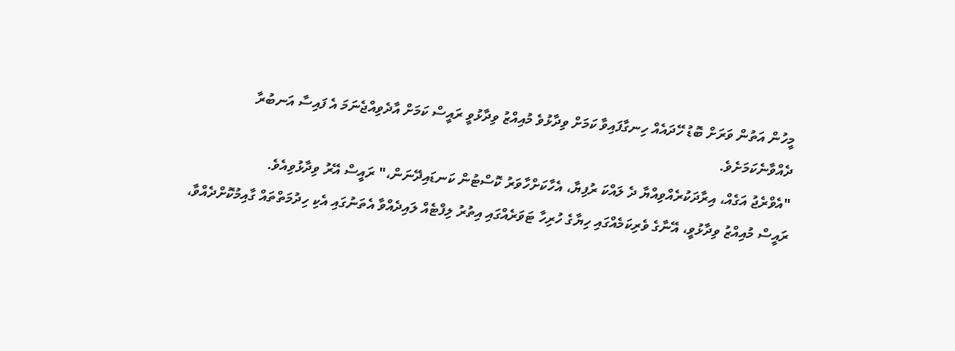މީހުން އަތުން ވަރަށް ބޮޑު ހޭދައެއް ހިނގާފައިވާ ކަމަށް ވިދާޅުވެ މުއިއްޒު ވިދާޅުވީ ރައީސް ކަމަށް އާދެވިއްޖެނަމަ އެ ފައިސާ އަނބުރާ ދެއްވާނެކަމަށެވެ.
"އެވްރެޖު އަގެއް، އިރާދަކުރެއްވިއްޔާ ދެ ލައްކަ ރުފިޔާ، އެހާކަށްހާވަރު ކޮސްޓުން ކަނޑައިދޭނަން،" ރައީސް އޭރު ވިދާޅުވިއެވެ.
ރައީސް މުއިއްޒު ވިދާޅުވީ، އޭނާގެ ވެރިކަމެއްގައި ހިޔާގެ ހުރިހާ ޓަވަރެއްގައި އިތުރު ލިފްޓެއް ލައިދެއްވާ އެތަނުގައި އެކި ހިދުމަތްތައް ގާއިމުކޮށްދެއްވާ،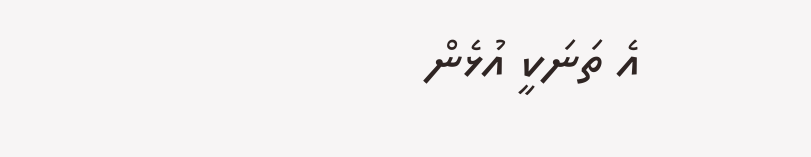އެ ތަނަކީ އުޅެން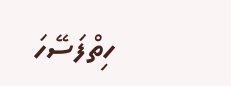ހިތްފަސޭހަ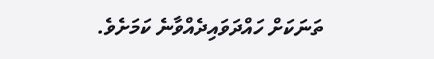ތަނަކަށް ހައްދަވައިދެއްވާނެ ކަމަށެވެ.